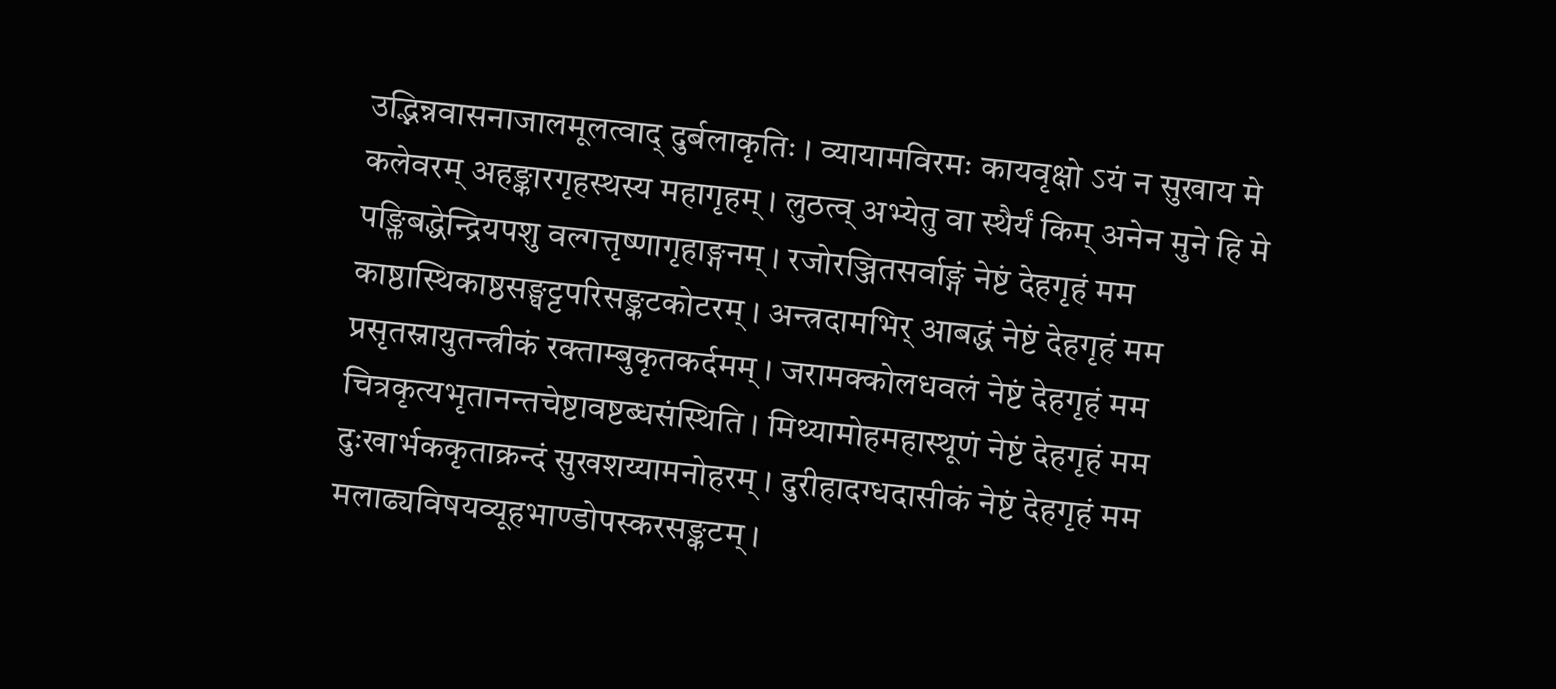उद्भिन्नवासनाजालमूलत्वाद् दुर्बलाकृतिः । व्यायामविरमः कायवृक्षो ऽयं न सुखाय मे
कलेवरम् अहङ्कारगृहस्थस्य महागृहम् । लुठत्व् अभ्येतु वा स्थैर्यं किम् अनेन मुने हि मे
पङ्क्तिबद्धेन्द्रियपशु वल्गत्तृष्णागृहाङ्गनम् । रजोरञ्जितसर्वाङ्गं नेष्टं देहगृहं मम
काष्ठास्थिकाष्ठसङ्घट्टपरिसङ्कटकोटरम् । अन्त्रदामभिर् आबद्धं नेष्टं देहगृहं मम
प्रसृतस्नायुतन्त्रीकं रक्ताम्बुकृतकर्दमम् । जरामक्कोलधवलं नेष्टं देहगृहं मम
चित्रकृत्यभृतानन्तचेष्टावष्टब्धसंस्थिति । मिथ्यामोहमहास्थूणं नेष्टं देहगृहं मम
दुःखार्भककृताक्रन्दं सुखशय्यामनोहरम् । दुरीहादग्धदासीकं नेष्टं देहगृहं मम
मलाढ्यविषयव्यूहभाण्डोपस्करसङ्कटम् ।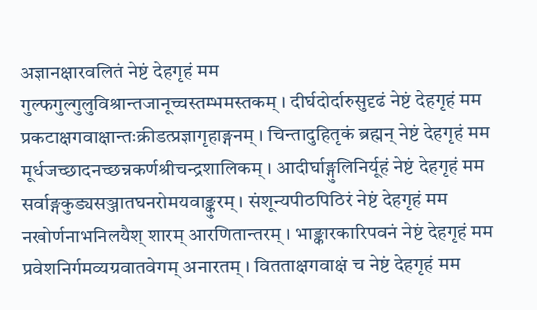अज्ञानक्षारवलितं नेष्टं देहगृहं मम
गुल्फगुल्गुलुविश्रान्तजानूच्चस्तम्भमस्तकम् । दीर्घदोर्दारुसुदृढं नेष्टं देहगृहं मम
प्रकटाक्षगवाक्षान्तःक्रीडत्प्रज्ञागृहाङ्गनम् । चिन्तादुहितृकं ब्रह्मन् नेष्टं देहगृहं मम
मूर्धजच्छादनच्छन्नकर्णश्रीचन्द्रशालिकम् । आदीर्घाङ्गुलिनिर्यूहं नेष्टं देहगृहं मम
सर्वाङ्गकुड्यसञ्जातघनरोमयवाङ्कुरम् । संशून्यपीठपिठिरं नेष्टं देहगृहं मम
नखोर्णनाभनिलयैश् शारम् आरणितान्तरम् । भाङ्कारकारिपवनं नेष्टं देहगृहं मम
प्रवेशनिर्गमव्यग्रवातवेगम् अनारतम् । वितताक्षगवाक्षं च नेष्टं देहगृहं मम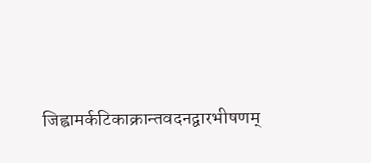जिह्वामर्कटिकाक्रान्तवदनद्वारभीषणम्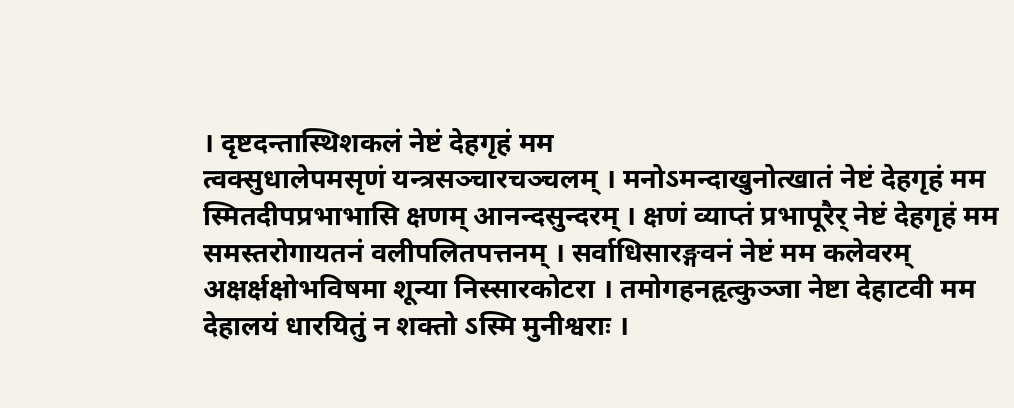। दृष्टदन्तास्थिशकलं नेष्टं देहगृहं मम
त्वक्सुधालेपमसृणं यन्त्रसञ्चारचञ्चलम् । मनोऽमन्दाखुनोत्खातं नेष्टं देहगृहं मम
स्मितदीपप्रभाभासि क्षणम् आनन्दसुन्दरम् । क्षणं व्याप्तं प्रभापूरैर् नेष्टं देहगृहं मम
समस्तरोगायतनं वलीपलितपत्तनम् । सर्वाधिसारङ्गवनं नेष्टं मम कलेवरम्
अक्षर्क्षक्षोभविषमा शून्या निस्सारकोटरा । तमोगहनहृत्कुञ्जा नेष्टा देहाटवी मम
देहालयं धारयितुं न शक्तो ऽस्मि मुनीश्वराः ।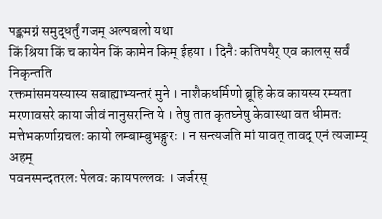पङ्कमग्नं समुद्धर्तुं गजम् अल्पबलो यथा
किं श्रिया किं च कायेन किं कामेन किम् ईहया । दिनैः कतिपयैर् एव कालस् सर्वं निकृन्तति
रक्तमांसमयस्यास्य सबाह्याभ्यन्तरं मुने । नाशैकधर्मिणो ब्रूहि केव कायस्य रम्यता
मरणावसरे काया जीवं नानुसरन्ति ये । तेषु तात कृतघ्नेषु केवास्था वत धीमतः
मत्तेभकर्णाग्रचलः कायो लम्बाम्बुभङ्गुरः । न सन्त्यजति मां यावत् तावद् एनं त्यजाम्य् अहम्
पवनस्पन्दतरलः पेलवः कायपल्लवः । जर्जरस्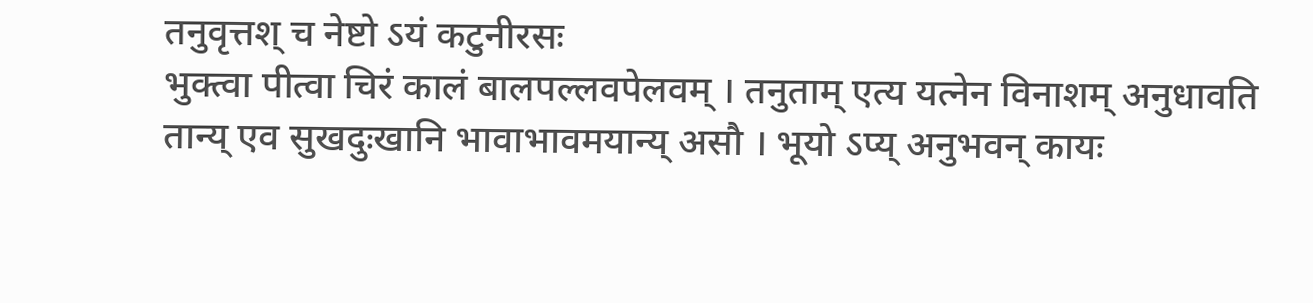तनुवृत्तश् च नेष्टो ऽयं कटुनीरसः
भुक्त्वा पीत्वा चिरं कालं बालपल्लवपेलवम् । तनुताम् एत्य यत्नेन विनाशम् अनुधावति
तान्य् एव सुखदुःखानि भावाभावमयान्य् असौ । भूयो ऽप्य् अनुभवन् कायः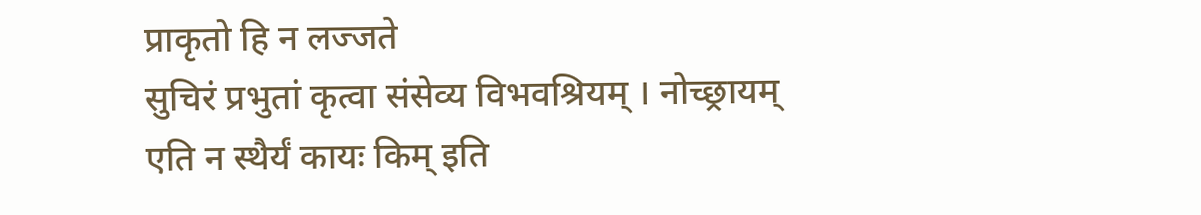प्राकृतो हि न लज्जते
सुचिरं प्रभुतां कृत्वा संसेव्य विभवश्रियम् । नोच्छ्रायम् एति न स्थैर्यं कायः किम् इति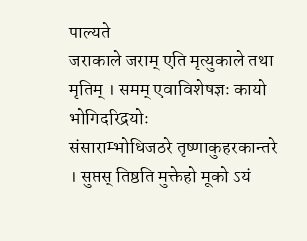पाल्यते
जराकाले जराम् एति मृत्युकाले तथा मृतिम् । समम् एवाविशेषज्ञः कायो भोगिदरिद्रयोः
संसाराम्भोधिजठरे तृष्णाकुहरकान्तरे । सुप्तस् तिष्ठति मुक्तेहो मूको ऽयं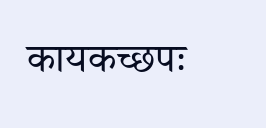कायकच्छपः